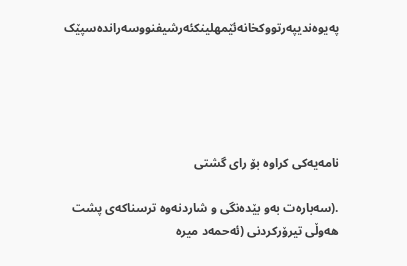په‌یوه‌ندیپه‌رتووکخانه‌ئێمهلینکئه‌رشیفنووسه‌رانده‌سپێک





نامه‌یه‌کی کراوه‌ بۆ رای گشتی

.(سه‌باره‌ت به‌و بێده‌نگی و شاردنه‌وه‌ ترسناکه‌ی پشت هه‌وڵی تیرۆرکردنی (ئه‌حمه‌د میره‌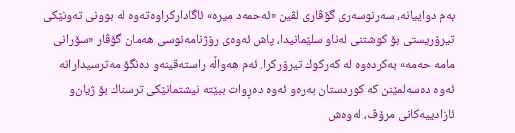به‌م دواییانه‌، سه‌رنوسه‌ری‌ گۆڤاری‌ لڤین «ئه‌حمه‌د میره‌» ئاگاداركراوه‌ته‌وه‌ له‌ بوونی‌ ته‌ونێكی‌ تیرۆریستی‌ بۆ كوشتنی‌ له‌ناو سلێمانیدا، پاش ئه‌وه‌ی‌ رۆژنامه‌نوسی‌ هه‌مان گۆڤار «سۆرانی‌ مامه‌ حه‌مه‌» به‌كرده‌وه‌ له‌ كه‌ركوك تیرۆركرا. ئه‌م هه‌واڵه‌ راسته‌قینه‌‌و ده‌نگۆ مه‌ترسیدارانه‌ ئه‌وه‌ ده‌سه‌لمێنن كه‌ كوردستان به‌ره‌و ئه‌وه‌ ده‌ڕوات ببێته‌ نیشتمانێكی‌ ترسناك بۆ ژیان‌و ئازادییه‌كانی‌ مرۆڤ، له‌وه‌ش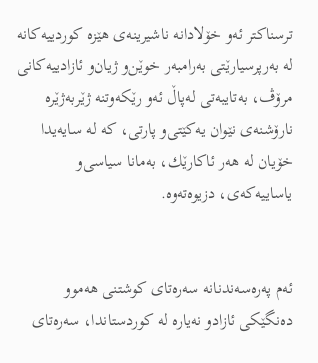ترسناكتر ئه‌و خۆلادانه‌ ناشیرینه‌ی‌ هێزه‌ كوردییه‌كانه‌ له‌ به‌رپرسیارێتی‌ به‌رامبه‌ر خوێن‌و ژیان‌و ئازادییه‌كانی‌ مرۆڤ، به‌تایبه‌تی‌ له‌پاڵ‌ ئه‌و رێكه‌وتنه‌ ژێربه‌ژێره‌ نارۆشنه‌ی‌ نێوان یه‌كێتی‌‌و پارتی‌، كه‌ له‌ سایه‌یدا خۆیان له‌ هه‌ر ئاكارێك، به‌مانا سیاسی‌‌و یاساییه‌كه‌ی‌، دزیوه‌ته‌وه‌.


ئه‌م په‌ره‌سه‌ندنانه‌ سه‌ره‌تای‌ كوشتنی‌ هه‌موو ده‌نگێكی‌ ئازاد‌و نه‌یاره‌ له‌ كوردستاندا، سه‌ره‌تای‌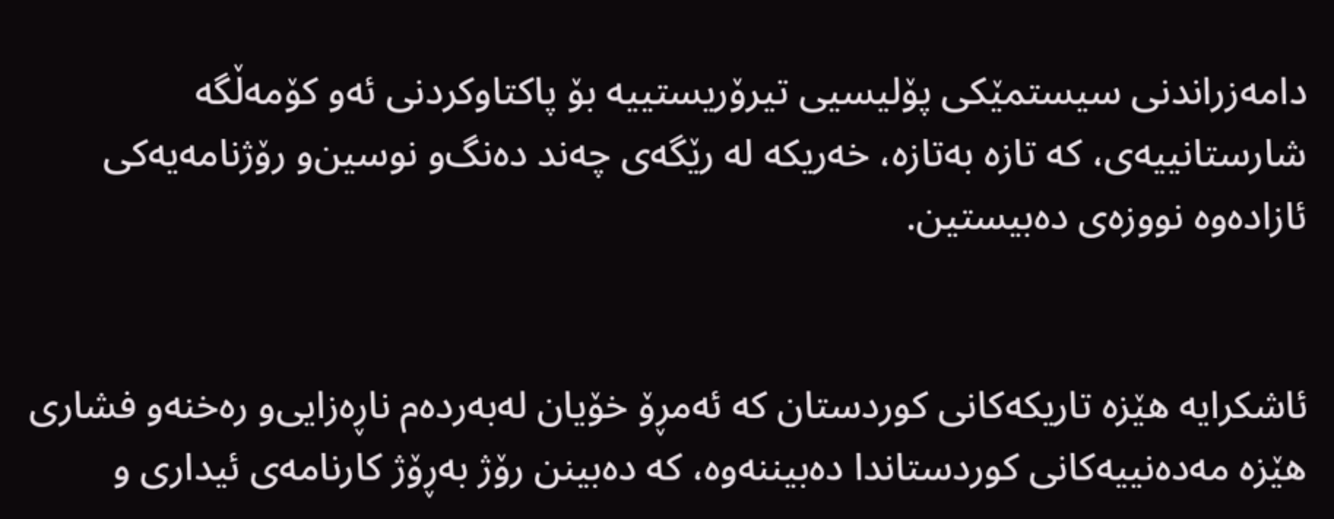دامه‌زراندنی‌ سیستمێكی‌ پۆلیسیی‌ تیرۆریستییه‌ بۆ پاكتاوكردنی‌ ئه‌و كۆمه‌ڵگه‌ شارستانییه‌ی‌، كه‌ تازه‌ به‌تازه‌، خه‌ریكه‌ له‌ رێگه‌ی‌ چه‌ند ده‌نگ‌و نوسین‌و رۆژنامه‌یه‌كی‌ ئازاده‌وه‌ نووزه‌ی‌ ده‌بیستین.


ئاشكرایه‌ هێزه‌ تاریكه‌كانی‌ كوردستان كه‌ ئه‌مڕۆ خۆیان له‌به‌رده‌م ناڕه‌زایی‌و ره‌خنه‌‌و فشاری‌ هێزه‌ مه‌ده‌نییه‌كانی‌ كوردستاندا ده‌بیننه‌وه‌، كه‌ ده‌بینن رۆژ به‌ڕۆژ كارنامه‌ی‌ ئیداری‌ و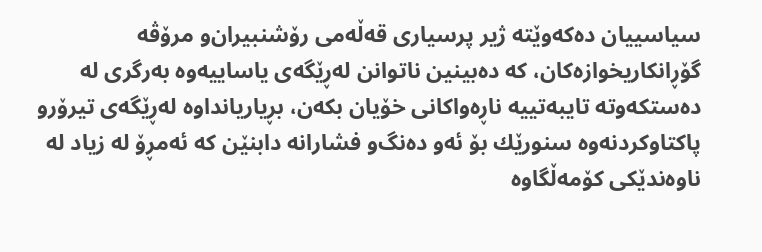سیاسییان ده‌كه‌وێته‌ ژیر پرسیاری‌ قه‌ڵه‌می‌ رۆشنبیران‌و مرۆڤه‌ گۆڕانكاریخوازه‌كان، كه‌ ده‌بینین ناتوانن له‌ڕێگه‌ی‌ یاساییه‌وه‌ به‌رگری‌ له‌ ده‌ستكه‌وته‌ تایبه‌تییه‌ ناڕه‌واكانی‌ خۆیان بكه‌ن، بڕیاریانداوه‌ له‌ڕێگه‌ی‌ تیرۆر‌و پاكتاوكردنه‌وه‌ سنورێك بۆ ئه‌و ده‌نگ‌و فشارانه‌ دابنێن كه‌ ئه‌مڕۆ له‌ زیاد له‌ ناوه‌ندێكی‌ كۆمه‌ڵگاوه‌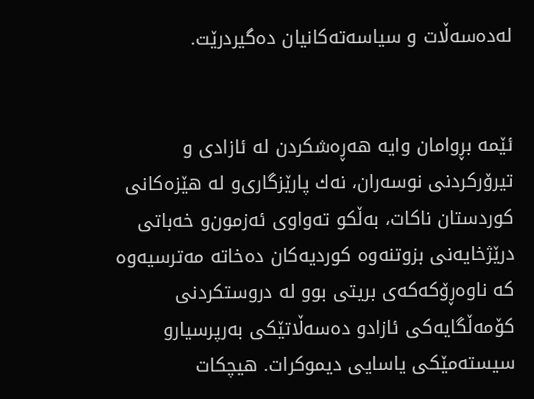له‌ده‌سه‌ڵات و سیاسه‌ته‌كانیان ده‌گیردرێت.


ئێمه‌ بڕوامان وایه‌ هه‌ڕه‌شكردن له‌ ئازادی‌ و تیرۆركردنی‌ نوسه‌ران، نه‌ك پارێزگاری‌و له‌ هێزه‌كانی‌ كوردستان ناكات، به‌ڵكو ته‌واوی‌ ئه‌زمون‌و خه‌باتی‌ درێژخایه‌نی‌ بزوتنه‌وه‌ كوردیه‌كان ده‌خاته‌ مه‌ترسیه‌وه‌ كه‌ ناوه‌ڕۆكه‌كه‌ی‌ بریتی‌ بوو له‌ دروستكردنی‌ كۆمه‌ڵگایه‌كی‌ ئازاد‌و ده‌سه‌ڵاتێكی‌ به‌رپرسیار‌و سیسته‌مێكی‌ یاسایی دیموكرات. هیچكات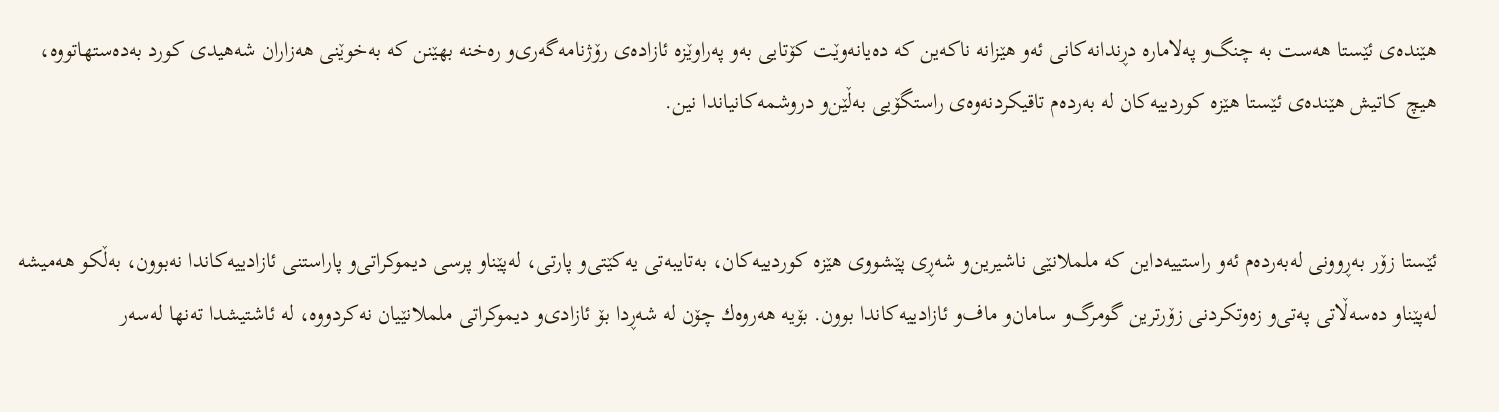هێنده‌ی‌ ئێستا هه‌ست به‌ چنگ‌و په‌لاماره‌ دڕندانه‌كانی‌ ئه‌و هێزانه‌ ناكه‌ین كه‌ ده‌یانه‌وێت كۆتایی به‌و په‌راوێزه‌ ئازاده‌ی‌ رۆژنامه‌گه‌ری‌‌و ره‌خنه‌ بهێنن كه‌ به‌خوێنی‌ هه‌زاران شه‌هیدی‌ كورد به‌ده‌ستهاتووه‌، هیچ كاتیش هێنده‌ی‌ ئێستا هێزه‌ كوردییه‌كان له‌ به‌رده‌م تاقیكردنه‌وه‌ی‌ راستگۆیی‌ به‌ڵێن‌و دروشمه‌كانیاندا نین.


ئێستا زۆر به‌ڕوونی‌ له‌به‌رده‌م ئه‌و راستییه‌داین كه‌ ململانێی‌ ناشیرین‌و شه‌ڕی‌ پێشووی‌ هێزه‌ كوردییه‌كان، به‌تایبه‌تی‌ یه‌كێتی‌‌و پارتی‌، له‌پێناو پرسی‌ دیموكراتی‌‌و پاراستنی‌ ئازادییه‌كاندا نه‌بوون، به‌ڵكو هه‌میشه‌ له‌پێنا‌و ده‌سه‌ڵاتی‌ په‌تی‌‌و زه‌وتكردنی‌ زۆرترین گومرگ‌و سامان‌و ماف‌و ئازادییه‌كاندا بوون. بۆیه‌ هه‌روه‌ك چۆن له‌ شه‌ڕدا بۆ ئازادی‌‌و دیموكراتی‌ ململانێیان نه‌كردووه‌، له‌ ئاشتیشدا ته‌نها له‌سه‌ر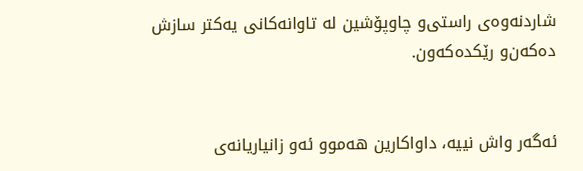شاردنه‌وه‌ی‌ راستی‌‌و چاوپۆشین له‌ تاوانه‌كانی‌ یه‌كتر سازش ده‌كه‌ن‌و رێكده‌كه‌ون.


ئه‌گه‌ر واش نییه‌، داواكارین هه‌موو ئه‌و زانیاریانه‌ی‌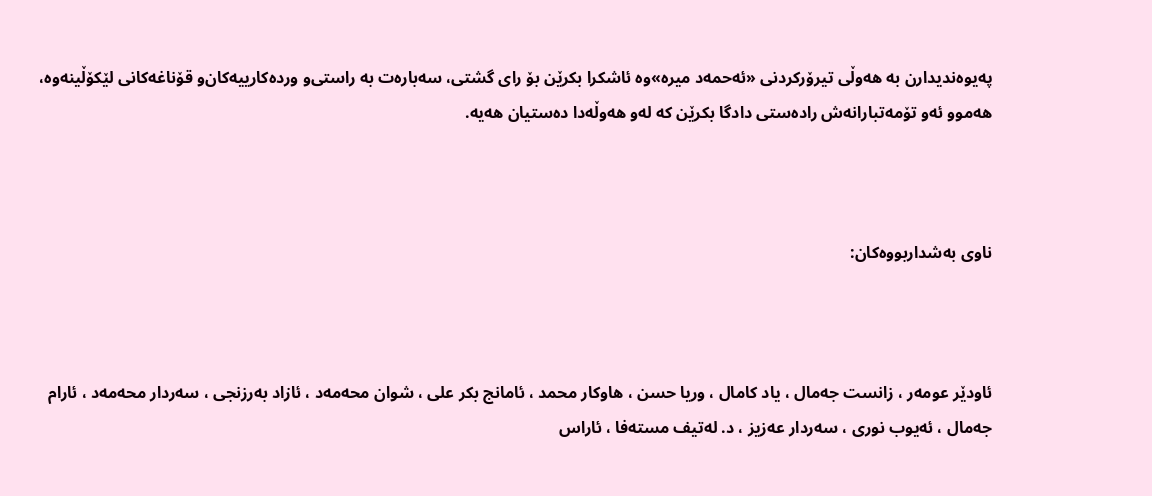په‌یوه‌ندیدارن به‌ هه‌وڵی‌ تیرۆركردنی‌ «ئه‌حمه‌د میره‌»وه‌ ئاشكرا بكرێن بۆ رای‌ گشتی‌، سه‌باره‌ت به‌ راستی‌‌و ورده‌كارییه‌كان‌و قۆناغه‌كانی‌ لێكۆڵینه‌وه‌، هه‌موو ئه‌و تۆمه‌تبارانه‌ش راده‌ستی‌ دادگا بكرێن كه‌ له‌و هه‌وڵه‌دا ده‌ستیان هه‌یه‌.



ناوی به‌شداربووه‌کان:



ئاودێر عومه‌ر ، زانست جه‌مال ، یاد کامال ، وریا حسن ، هاوکار محمد ، ئامانج بکر علی ، شوان محه‌مه‌د ، ئازاد به‌رزنجی‌ ، سه‌ردار محه‌مه‌د ، ئارام جه‌مال ، ئه‌یوب نوری ، سه‌ردار عه‌زیز ، د. له‌تیف مسته‌فا ، ئاراس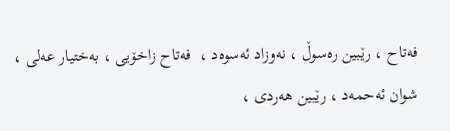فه‌تاح ، رێبین ره‌سوڵ ، نه‌وزاد ئه‌سوه‌د ،  فه‌تاح زاخۆیی‌ ، به‌ختیار عه‌لی ، شوان ئه‌حمه‌د ، رێبین هه‌ردی ،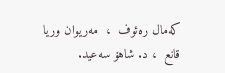كه‌مال ره‌ئوف  ،  مه‌ریوان وریا قانع  ، د. شاهۆ سه‌عید.